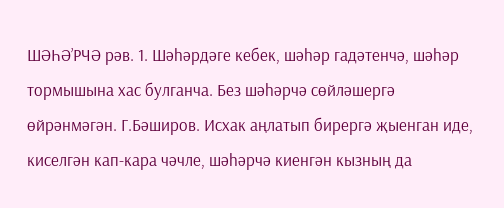ШӘҺӘ’РЧӘ рәв. 1. Шәһәрдәге кебек, шәһәр гадәтенчә, шәһәр тормышына хас булганча. Без шәһәрчә сөйләшергә өйрәнмәгән. Г.Бәширов. Исхак аңлатып бирергә җыенган иде, киселгән кап-кара чәчле, шәһәрчә киенгән кызның да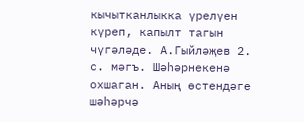кычытканлыкка үрелүен күреп, капылт тагын чүгәләде. А.Гыйләҗев 2. с. мәгъ. Шәһәрнекенә охшаган. Аның өстендәге шәһәрчә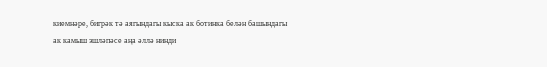киемнәре, бигрәк тә аягындагы кыска ак ботинка белән башындагы ак камыш эшләпәсе аңа әллә нинди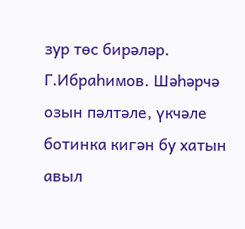зур төс бирәләр. Г.Ибраһимов. Шәһәрчә озын пәлтәле, үкчәле ботинка кигән бу хатын авыл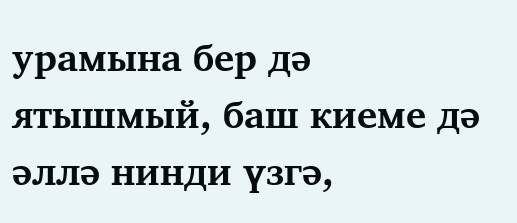урамына бер дә ятышмый, баш киеме дә әллә нинди үзгә,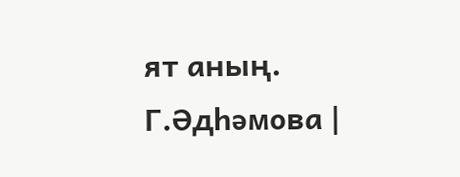ят аның. Г.Әдһәмова |